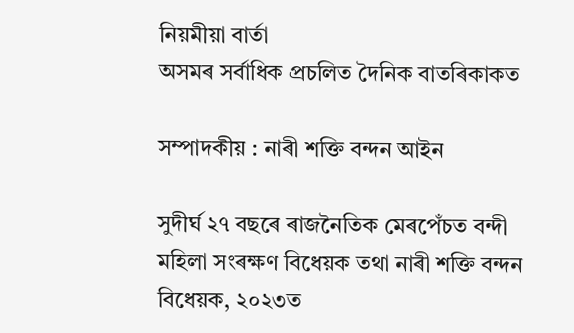নিয়মীয়া বাৰ্তা
অসমৰ সৰ্বাধিক প্ৰচলিত দৈনিক বাতৰিকাকত

সম্পাদকীয় : নাৰী শক্তি বন্দন আইন

সুদীর্ঘ ২৭ বছৰে ৰাজনৈতিক মেৰপেঁচত বন্দী মহিলা সংৰক্ষণ বিধেয়ক তথা নাৰী শক্তি বন্দন বিধেয়ক, ২০২৩ত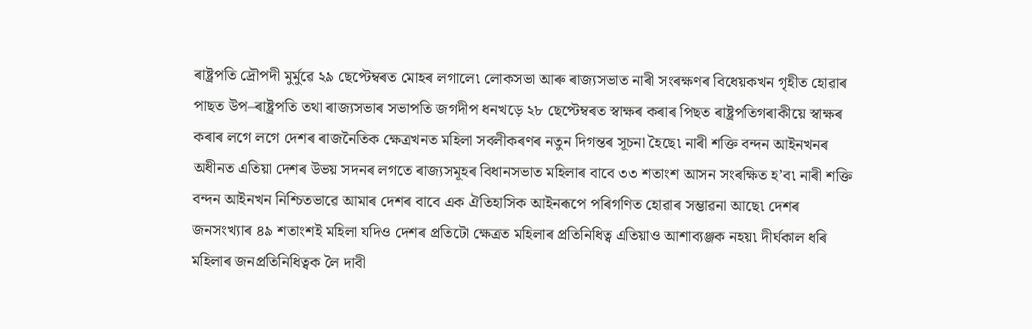ৰাষ্ট্রপতি দ্রৌপদী মুর্মুৱে ২৯ ছেপ্টেম্বৰত মোহৰ লগালে৷ লোকসভা আৰু ৰাজ্যসভাত নাৰী সংৰক্ষণৰ বিধেয়কখন গৃহীত হোৱাৰ পাছত উপ–ৰাষ্ট্রপতি তথা ৰাজ্যসভাৰ সভাপতি জগদীপ ধনখড়ে ২৮ ছেপ্টেম্বৰত স্বাক্ষৰ কৰাৰ পিছত ৰাষ্ট্রপতিগৰাকীয়ে স্বাক্ষৰ কৰাৰ লগে লগে দেশৰ ৰাজনৈতিক ক্ষেত্রখনত মহিলা সবলীকৰণৰ নতুন দিগন্তৰ সূচনা হৈছে৷ নাৰী শক্তি বন্দন আইনখনৰ অধীনত এতিয়া দেশৰ উভয় সদনৰ লগতে ৰাজ্যসমূহৰ বিধানসভাত মহিলাৰ বাবে ৩৩ শতাংশ আসন সংৰক্ষিত হ’ব৷ নাৰী শক্তি বন্দন আইনখন নিশ্চিতভাৱে আমাৰ দেশৰ বাবে এক ঐতিহাসিক আইনৰূপে পৰিগণিত হোৱাৰ সম্ভাৱনা আছে৷ দেশৰ জনসংখ্যাৰ ৪৯ শতাংশই মহিলা যদিও দেশৰ প্রতিটো ক্ষেত্রত মহিলাৰ প্রতিনিধিত্ব এতিয়াও আশাব্যঞ্জক নহয়৷ দীর্ঘকাল ধৰি মহিলাৰ জনপ্রতিনিধিত্বক লৈ দাবী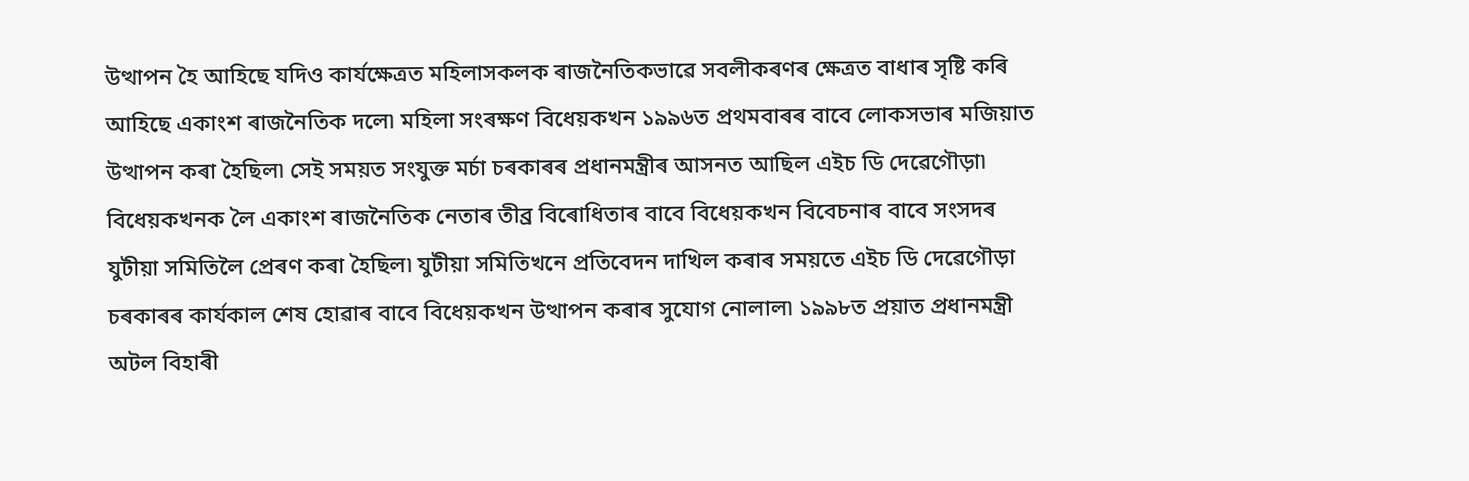উত্থাপন হৈ আহিছে যদিও কার্যক্ষেত্রত মহিলাসকলক ৰাজনৈতিকভাৱে সবলীকৰণৰ ক্ষেত্রত বাধাৰ সৃষ্টি কৰি আহিছে একাংশ ৰাজনৈতিক দলে৷ মহিলা সংৰক্ষণ বিধেয়কখন ১৯৯৬ত প্রথমবাৰৰ বাবে লোকসভাৰ মজিয়াত উত্থাপন কৰা হৈছিল৷ সেই সময়ত সংযুক্ত মর্চা চৰকাৰৰ প্রধানমন্ত্রীৰ আসনত আছিল এইচ ডি দেৱেগৌড়া৷ বিধেয়কখনক লৈ একাংশ ৰাজনৈতিক নেতাৰ তীব্র বিৰোধিতাৰ বাবে বিধেয়কখন বিবেচনাৰ বাবে সংসদৰ যুটীয়া সমিতিলৈ প্রেৰণ কৰা হৈছিল৷ যুটীয়া সমিতিখনে প্রতিবেদন দাখিল কৰাৰ সময়তে এইচ ডি দেৱেগৌড়া চৰকাৰৰ কার্যকাল শেষ হোৱাৰ বাবে বিধেয়কখন উত্থাপন কৰাৰ সুযোগ নোলাল৷ ১৯৯৮ত প্রয়াত প্রধানমন্ত্রী অটল বিহাৰী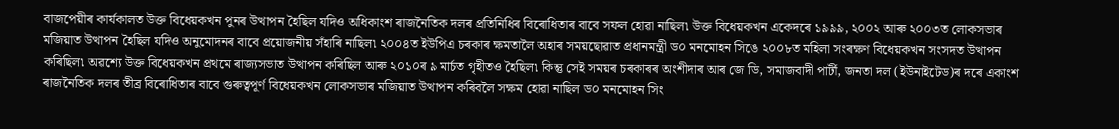বাজপেয়ীৰ কার্যকালত উক্ত বিধেয়কখন পুনৰ উত্থাপন হৈছিল যদিও অধিকাংশ ৰাজনৈতিক দলৰ প্রতিনিধিৰ বিৰোধিতাৰ বাবে সফল হোৱা নাছিল৷ উক্ত বিধেয়কখন একেদৰে ১৯৯৯, ২০০২ আৰু ২০০৩ত লোকসভাৰ মজিয়াত উত্থাপন হৈছিল যদিও অনুমোদনৰ বাবে প্রয়োজনীয় সঁহাৰি নাছিল৷ ২০০৪ত ইউপিএ চৰকাৰ ক্ষমতালৈ অহাৰ সময়ছোৱাত প্রধানমন্ত্রী ড০ মনমোহন সিঙে ২০০৮ত মহিলা সংৰক্ষণ বিধেয়কখন সংসদত উত্থাপন কৰিছিল৷ অৱশ্যে উক্ত বিধেয়কখন প্রথমে ৰাজ্যসভাত উত্থাপন কৰিছিল আৰু ২০১০ৰ ৯ মার্চত গৃহীতও হৈছিল৷ কিন্তু সেই সময়ৰ চৰকাৰৰ অংশীদাৰ আৰ জে ডি, সমাজবাদী পার্টী, জনতা দল (ইউনাইটেড)ৰ দৰে একাংশ ৰাজনৈতিক দলৰ তীব্র বিৰোধিতাৰ বাবে গুৰুত্বপূর্ণ বিধেয়কখন লোকসভাৰ মজিয়াত উত্থাপন কৰিবলৈ সক্ষম হোৱা নাছিল ড০ মনমোহন সিং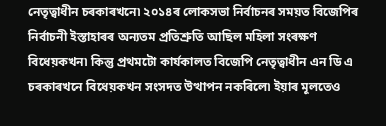নেতৃত্বাধীন চৰকাৰখনে৷ ২০১৪ৰ লোকসভা নির্বাচনৰ সময়ত বিজেপিৰ নির্বাচনী ইস্তাহাৰৰ অন্যতম প্রতিশ্রুতি আছিল মহিলা সংৰক্ষণ বিধেয়কখন৷ কিন্তু প্রথমটো কার্যকালত বিজেপি নেতৃত্বাধীন এন ডি এ চৰকাৰখনে বিধেয়কখন সংসদত উত্থাপন নকৰিলে৷ ইয়াৰ মূলতেও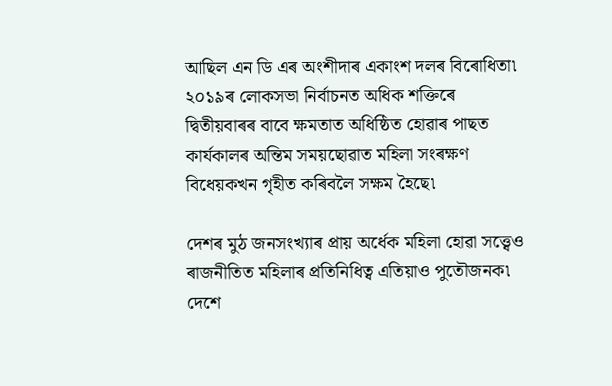আছিল এন ডি এৰ অংশীদাৰ একাংশ দলৰ বিৰোধিতা৷ ২০১৯ৰ লোকসভা নির্বাচনত অধিক শক্তিৰে দ্বিতীয়বাৰৰ বাবে ক্ষমতাত অধিষ্ঠিত হোৱাৰ পাছত কার্যকালৰ অন্তিম সময়ছোৱাত মহিলা সংৰক্ষণ বিধেয়কখন গৃহীত কৰিবলৈ সক্ষম হৈছে৷

দেশৰ মুঠ জনসংখ্যাৰ প্রায় অর্ধেক মহিলা হোৱা সত্ত্বেও ৰাজনীতিত মহিলাৰ প্রতিনিধিত্ব এতিয়াও পুতৌজনক৷ দেশে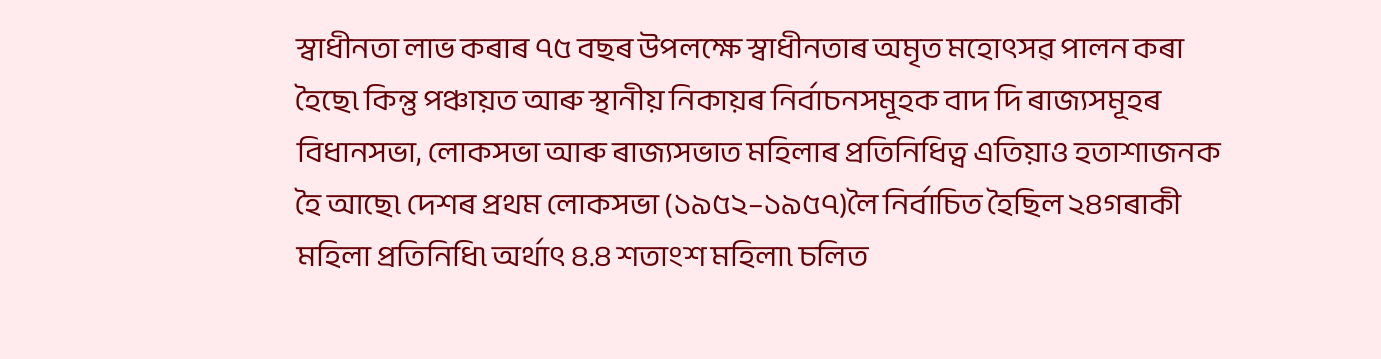স্বাধীনতা লাভ কৰাৰ ৭৫ বছৰ উপলক্ষে স্বাধীনতাৰ অমৃত মহোৎসৱ পালন কৰা হৈছে৷ কিন্তু পঞ্চায়ত আৰু স্থানীয় নিকায়ৰ নির্বাচনসমূহক বাদ দি ৰাজ্যসমূহৰ বিধানসভা, লোকসভা আৰু ৰাজ্যসভাত মহিলাৰ প্রতিনিধিত্ব এতিয়াও হতাশাজনক হৈ আছে৷ দেশৰ প্রথম লোকসভা (১৯৫২–১৯৫৭)লৈ নির্বাচিত হৈছিল ২৪গৰাকী মহিলা প্রতিনিধি৷ অর্থাৎ ৪.৪ শতাংশ মহিলা৷ চলিত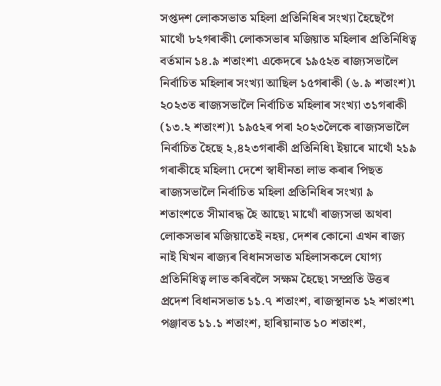সপ্তদশ লোকসভাত মহিলা প্রতিনিধিৰ সংখ্যা হৈছেগৈ মাথোঁ ৮২গৰাকী৷ লোকসভাৰ মজিয়াত মহিলাৰ প্রতিনিধিত্ব বর্তমান ১৪.৯ শতাংশ৷ একেদৰে ১৯৫২ত ৰাজ্যসভালৈ নির্বাচিত মহিলাৰ সংখ্যা আছিল ১৫গৰাকী (৬.৯ শতাংশ)৷ ২০২৩ত ৰাজ্যসভালৈ নির্বাচিত মহিলাৰ সংখ্যা ৩১গৰাকী (১৩.২ শতাংশ)৷ ১৯৫২ৰ পৰা ২০২৩লৈকে ৰাজ্যসভালৈ নির্বাচিত হৈছে ২,৪২৩গৰাকী প্রতিনিধি৷ ইয়াৰে মাথোঁ ২১৯ গৰাকীহে মহিলা৷ দেশে স্বাধীনতা লাভ কৰাৰ পিছত ৰাজ্যসভালৈ নির্বাচিত মহিলা প্রতিনিধিৰ সংখ্যা ৯ শতাংশতে সীমাবদ্ধ হৈ আছে৷ মাথোঁ ৰাজ্যসভা অথবা লোকসভাৰ মজিয়াতেই নহয়, দেশৰ কোনো এখন ৰাজ্য নাই যিখন ৰাজ্যৰ বিধানসভাত মহিলাসকলে যোগ্য প্রতিনিধিত্ব লাভ কৰিবলৈ সক্ষম হৈছে৷ সম্প্রতি উত্তৰ প্রদেশ বিধানসভাত ১১.৭ শতাংশ, ৰাজস্থানত ১২ শতাংশ৷ পঞ্জাবত ১১.১ শতাংশ, হাৰিয়ানাত ১০ শতাংশ,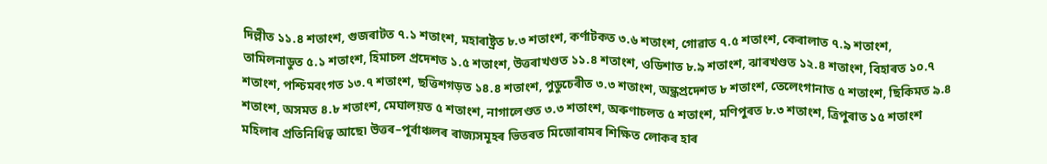দিল্লীত ১১.৪ শতাংশ, গুজৰাটত ৭.১ শতাংশ, মহাৰাষ্ট্রত ৮.৩ শতাংশ, কর্ণাটকত ৩.৬ শতাংশ, গোৱাত ৭.৫ শতাংশ, কেৰালাত ৭.৯ শতাংশ, তামিলনাডুত ৫.১ শতাংশ, হিমাচল প্রদেশত ১.৫ শতাংশ, উত্তৰাখণ্ডত ১১.৪ শতাংশ, ওডিশাত ৮.৯ শতাংশ, ঝাৰখণ্ডত ১২.৪ শতাংশ, বিহাৰত ১০.৭ শতাংশ, পশ্চিমবংগত ১৩.৭ শতাংশ, ছত্তিশগড়ত ১৪.৪ শতাংশ, পুডুচেৰীত ৩.৩ শতাংশ, অন্ধ্রপ্রদেশত ৮ শতাংশ, তেলেংগানাত ৫ শতাংশ, ছিকিমত ৯.৪ শতাংশ, অসমত ৪.৮ শতাংশ, মেঘালয়ত ৫ শতাংশ, নাগালেণ্ডত ৩.৩ শতাংশ, অৰুণাচলত ৫ শতাংশ, মণিপুৰত ৮.৩ শতাংশ, ত্রিপুৰাত ১৫ শতাংশ মহিলাৰ প্রতিনিধিত্ব আছে৷ উত্তৰ–পূর্বাঞ্চলৰ ৰাজ্যসমূহৰ ভিতৰত মিজোৰামৰ শিক্ষিত লোকৰ হাৰ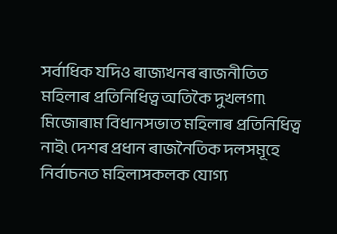সর্বাধিক যদিও ৰাজ্যখনৰ ৰাজনীতিত মহিলাৰ প্রতিনিধিত্ব অতিকৈ দুখলগা৷ মিজোৰাম বিধানসভাত মহিলাৰ প্রতিনিধিত্ব নাই৷ দেশৰ প্রধান ৰাজনৈতিক দলসমূহে নির্বাচনত মহিলাসকলক যোগ্য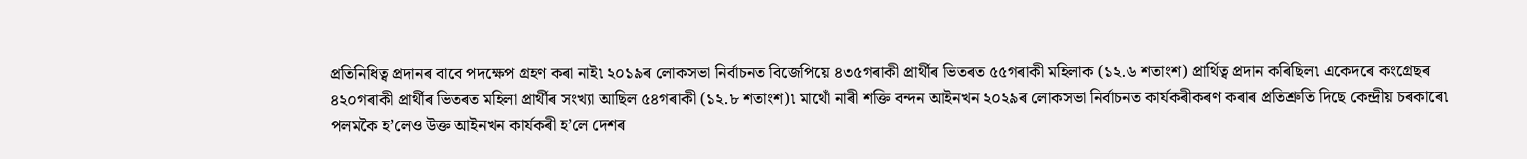প্রতিনিধিত্ব প্রদানৰ বাবে পদক্ষেপ গ্রহণ কৰা নাই৷ ২০১৯ৰ লোকসভা নির্বাচনত বিজেপিয়ে ৪৩৫গৰাকী প্রার্থীৰ ভিতৰত ৫৫গৰাকী মহিলাক (১২.৬ শতাংশ) প্রার্থিত্ব প্রদান কৰিছিল৷ একেদৰে কংগ্রেছৰ ৪২০গৰাকী প্রার্থীৰ ভিতৰত মহিলা প্রার্থীৰ সংখ্যা আছিল ৫৪গৰাকী (১২.৮ শতাংশ)৷ মাথোঁ নাৰী শক্তি বন্দন আইনখন ২০২৯ৰ লোকসভা নির্বাচনত কার্যকৰীকৰণ কৰাৰ প্রতিশ্রুতি দিছে কেন্দ্রীয় চৰকাৰে৷ পলমকৈ হ’লেও উক্ত আইনখন কার্যকৰী হ’লে দেশৰ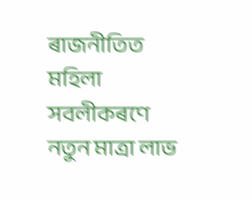ৰাজনীতিত মহিলা সবলীকৰণে নতুন মাত্রা লাভ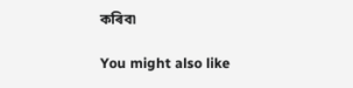কৰিব৷

You might also like